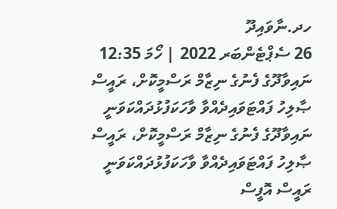ހދ.ނާވައިދޫ
26 ސެޕްޓެންބަރ 2022 | ހޯމަ 12:35
ނައިވާދޫގެ ފެނުގެ ނިޒާމް ރަސްމީކޮށް، ރައީސް ޞާލިހު ފައްޓަވައިދެއްވާ ވާހަކަފުޅުދައްކަވަނީ
ނައިވާދޫގެ ފެނުގެ ނިޒާމް ރަސްމީކޮށް، ރައީސް ޞާލިހު ފައްޓަވައިދެއްވާ ވާހަކަފުޅުދައްކަވަނީ
ރައީސް އޮފީސް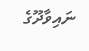ނައިވާދޫގެ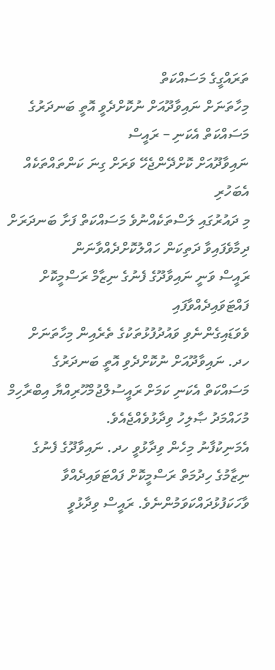ތަރައްގީގެ މަސައްކަތް
މިހާތަނަށް ނައިވާދޫއަށް ނުކޮށްދެވީ އޮތީ ބަނދަރުގެ މަސައްކަތް އެކަނި – ރައީސް
ނައިވާދޫއަށް ކޮށްދޭންޖެހޭ ވަރަށް ގިނަ ކަންތައްތަކެއް އެބަހުރި
މި ދައުރުގައި ލަސްތަކެއްނުވެ މަސައްކަތް ފަށާ ބަނދަރަށް ދިމާވެފައިވާ ދަތިކަން ހައްލުކޮށްދެއްވާނަން
ރައީސް ވަނީ ނައިވާދޫގެ ފެނުގެ ނިޒާމް ރަސްމީކޮށް ފައްޓަވައިދެއްވާފައި
ވެވަޑައިގެންނެވި ވައުދުފުޅުތަކުގެ ތެރެއިން މިހާތަނަށް ހދ. ނައިވާދޫއަށް ނުކޮށްދެވި އޮތީ ބަނދަރުގެ މަސައްކަތް އެކަނި ކަމަށް ރައީސުލްޖުމްހޫރިއްޔާ އިބްރާހިމް މުހައްމަދު ޞާލިހު ވިދާޅުވެއްޖެއެވެ.
އެމަނިކުފާނު މިހެން ވިދާޅުވީ ހދ. ނައިވާދޫގެ ފެނުގެ ނިޒާމުގެ ހިދުމަތް ރަސްމީކޮށް ފައްޓަވައިދެއްވާ ވާހަކަފުޅުދައްކަވަމުންނެވެ. ރައީސް ވިދާޅުވީ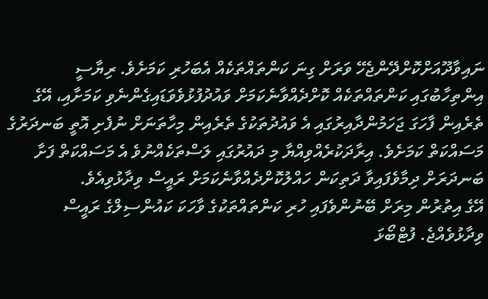ނައިވާދޫއަށްކޮށްދޭންޖެހޭ ވަރަށް ގިނަ ކަންތައްތަކެއް އެބަހުރި ކަމަށެވެ. ރިޔާސީ އިންތިހާބުގައި ކަންތައްތަކެއް ކޮށްދެއްވާނެކަމަށް ވައުދުފުޅުވެވަޑައިގެންނެވި ކަމަށާއި، އޭގެ ތެރެއިން ފާހަގަ ޖަހަމުންދާއިރުގައި އެ ވައުދުތަކުގެ ތެރެއިން މިހާތަނަށް ނުފެށި އޮތީ ބަނދަރުގެ މަސައްކަތް ކަމަށެވެ. އިރާދަކުރެއްވިއްޔާ މި ދައުރުގައި ލަސްތަކެއްނުވެ އެ މަސައްކަތް ފަށާ ބަނދަރަށް ދިމާވެފައިވާ ދަތިކަން ހައްލުކޮށްދެއްވާނެކަމަށް ރައީސް ވިދާޅުވިއެވެ.
އޭގެ އިތުރުން މިރަށް ބޭނުންވެފައި ހުރި ކަންތައްތަކުގެ ވާހަކަ ކައުންސިލްގެ ރައީސް ވިދާޅުވެއްޖެ. ފުޓްބޯޅަ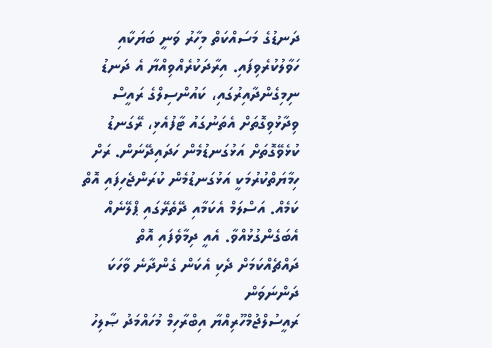ދަނޑުގެ މަސައްކަތް މިހާރު ވަނީ ބަޔަކާއި ހަވާލުކުރެވިފައި. އިރާދަކުރެއްވިއްޔާ އެ ދަނޑު ނިމިގެންދާއިރުގައި، ކައުންސިލްގެ ރައީސް ވިދާޅުވިގޮތަށް އެތަނުގައު ޓާފުއެޅި، ރޭގަނޑު ކުޅެވޭގޮތަށް އަޅުގަނޑުމެން ހަދައިދޭނަން. ރަށް ހިމާޔަތްކުރުމަކީ އަޅުގަނޑުމެން ކުރަންޖެހިފައި އޮތް ކަމެއް. އަސްލަމް އެކަމާއި ދޭތެރޭގައި ޕްލޭނެއް އެބަގެންގުޅުއްވާ. އެއީ ދިމާވެފައި އޮތް ދައްޗެއްކަމަށް ދެކި އެކަން ގެންދާނެ ވާހަކަ ދަންނަވަން
ރައީސުލްޖުމްހޫރިއްޔާ އިބްރާހިމް މުހައްމަދު ޞާލިހު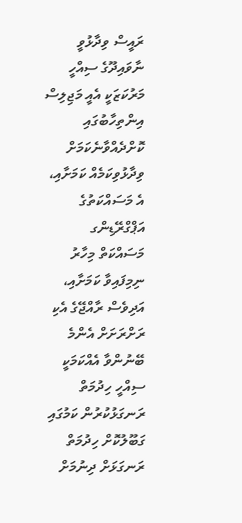ރައީސް ވިދާޅުވީ ނާވައިދޫގެ ސިއްހީ މަރުކަޒަކީ އެއީ މަޖިލިސް އިންތިހާބުގައި ކޮށްދެއްވާނެކަމަށް ވިދާޅުވިކަމެއް ކަމަށާއި، އެ މަސައްކަތުގެ އަޕްގްރޭޑިންގ މަސައްކަތް މިހާރު ނިމިފައިވާ ކަމަށާއި، އަދިވެސް ރާއްޖޭގެ އެކި ރަށްރަށަށް އެންމެ ބޭނުންވާ އެއްކަމަކީ ސިއްހީ ހިދުމަތް ރަނގަޅުކުރުން ކަމުގައި ގަބޫލުކޮށް ހިދުމަތް ރަނގަޅަށް ދިނުމަށް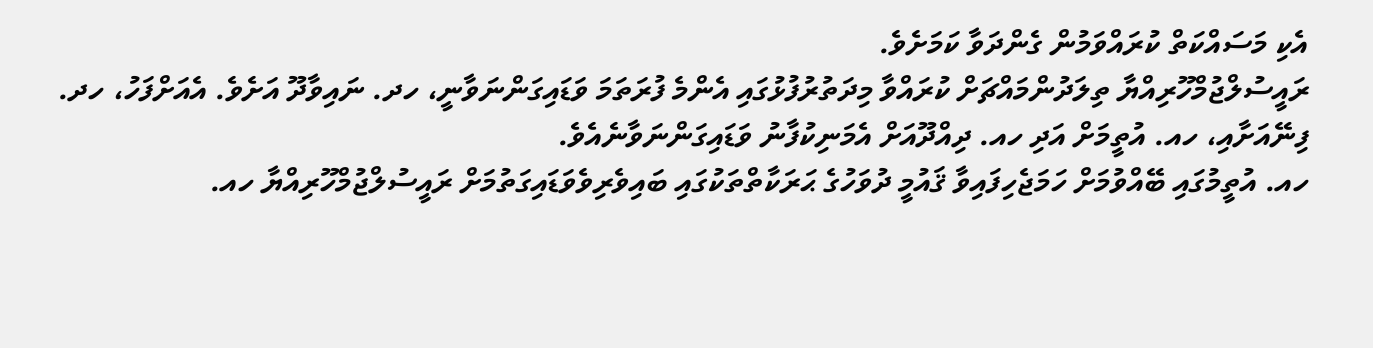އެކި މަސައްކަތް ކުރައްވަމުން ގެންދަވާ ކަމަށެވެ.
ރައީސުލްޖުމްހޫރިއްޔާ ތިލަދުންމައްޗަށް ކުރައްވާ މިދަތުރުފުޅުގައި އެންމެ ފުރަތަމަ ވަޑައިގަންނަވާނީ، ހދ. ނައިވާދޫ އަށެވެ. އެއަށްފަހު، ހދ. ފިނޭއަށާއި، ހއ. އުތީމަށް އަދި ހއ. ދިއްދޫއަށް އެމަނިކުފާނު ވަޑައިގަންނަވާނެއެވެ.
ހއ. އުތީމުގައި ބޭއްވުމަށް ހަމަޖެހިފައިވާ ޤައުމީ ދުވަހުގެ ޙަރަކާތްތަކުގައި ބައިވެރިވެވަޑައިގަތުމަށް ރައީސުލްޖުމްހޫރިއްޔާ ހއ.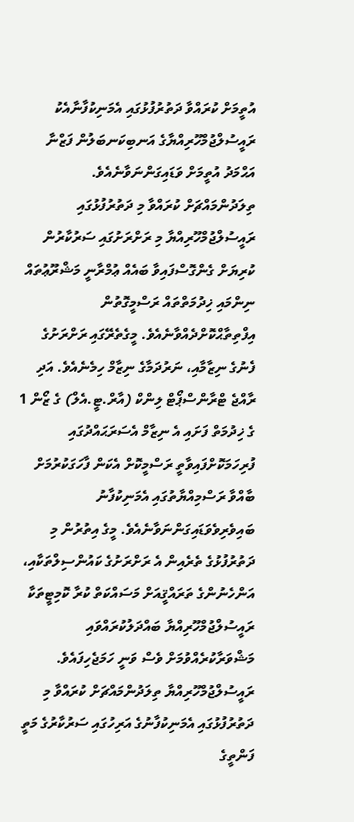އުތީމަށް ކުރައްވާ ދަތުރުފުޅުގައި އެމަނިކުފާނާއެކު ރައީސުލްޖުމްހޫރިއްޔާގެ އަނބިކަނބަލުން ފަޒްނާ އަޙްމަދު އުތީމަށް ވަޑައިގަންނަވާނެއެވެ.
ތިލަދުންމައްޗަށް ކުރައްވާ މި ދަތުރުފުޅުގައި ރައީސުލްޖުމްހޫރިއްޔާ މި ރަށްރަށުގައި ސަރުކާރުން ކުރިޔަށް ގެންގޮސްފައިވާ ބައެއް ޢުމްރާނީ މަޝްރޫޢުތައް ނިންމައި ޚިދުމަތްތައް ރަސްމީގޮތުން އިފްތިތާޙްކޮށްދެއްވާނެއެވެ. މީގެތެރޭގައި ރަށްރަށުގެ ފެނުގެ ނިޒާމާއި، ނަރުދަމާގެ ނިޒާމް ހިމެނެއެވެ. އަދި ރާއްޖެ ޓްރާންސްޕޯޓް ލިންކް (އާރް.ޓީ.އެލް) ގެ ޒޯން 1 ގެ ޚިދުމަތް ފަށައި އެ ނިޒާމް އެސަރަޙައްދުގައި ފުރިހަމަކޮށްފައިވާތީ ރަސްމީކޮށް އެކަން ފާހަގަކުރުމަށް ބާއްވާ ރަސްމިއްޔާތުގައި އެމަނިކުފާނު ބައިވެރިވެވަޑައިގަންނަވާނެއެވެ. މީގެ އިތުރުން މި ދަތުރުފުޅުގެ ތެރެއިން އެ ރަށްރަށުގެ ކައުންސިލްތަކާއި، އަންހެނުންގެ ތަރައްޤީއަށް މަސައްކަތް ކުރާ ކޮމިޓީތަކާ ރައީސުލްޖުމްހޫރިއްޔާ ބައްދަލުކުރައްވައި މަޝްވަރާކުރެއްވުމަށް ވެސް ވަނީ ހަމަޖެހިފައެވެ.
ރައީސުލްޖުމްހޫރިއްޔާ ތިލަދުންމައްޗަށް ކުރައްވާ މި ދަތުރުފުޅުގައި އެމަނިކުފާނުގެ އަރިހުގައި ސަރުކާރުގެ މަތީ ފަންތީގެ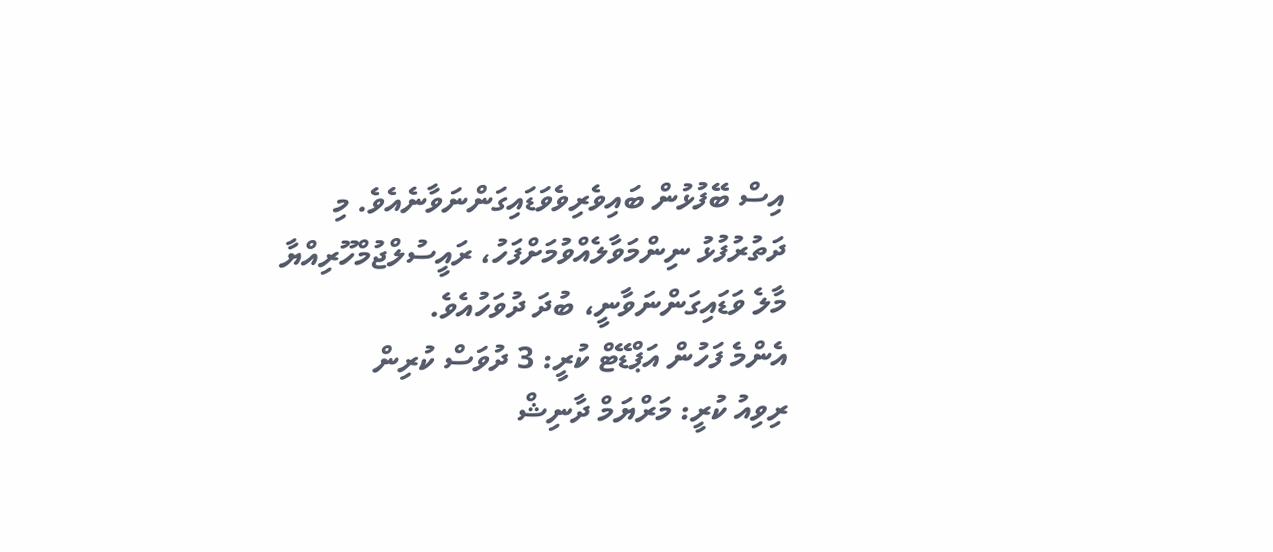އިސް ބޭފުޅުން ބައިވެރިވެވަޑައިގަންނަވާނެއެވެ. މި ދަތުރުފުޅު ނިންމަވާލެއްވުމަށްފަހު، ރައީސުލްޖުމްހޫރިއްޔާ މާލެ ވަޑައިގަންނަވާނީ، ބުދަ ދުވަހުއެވެ.
އެންމެ ފަހުން އަޕްޑޭޓް ކުރީ: 3 ދުވަސް ކުރިން
ރިވިއު ކުރީ: މަރްޔަމް ދާނިޝް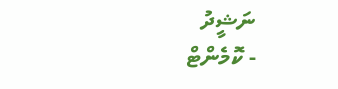ނަޝީދު
- ކޮމެންޓް